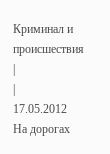Криминал и происшествия |
|
17.05.2012
На дорогах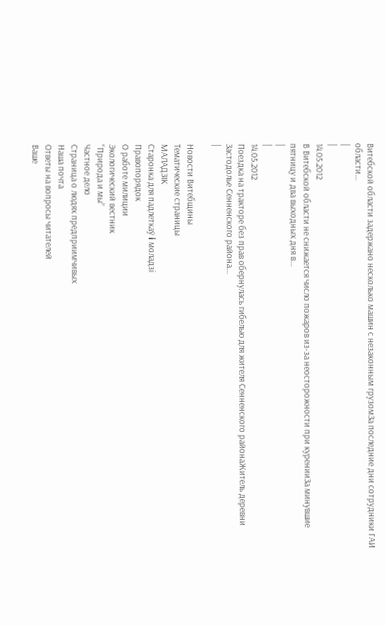Витебской области задержано несколько машин с незаконным грузомЗа последние дни сотрудники ГАИ области...
|
|
14.05.2012
В Витебской области не снижается число пожаров из-за неосторожности при куренииЗа минувшие пятницу и два выходных дня в...
|
|
14.05.2012
Поездка на тракторе без прав обернулась гибелью для жителя Сенненского районаЖитель деревни Застодолье Сенненского района...
|

Новости Витебщины
Тематические страницы
МАЛАДЗІК
Старонка для падлеткаў i моладзi
Правопорядок
О работе милиции
Экологический вестник
“Природа и мы”
Частное дело
Страница о людях предприимчивых
Наша почта
Ответы на вопросы читателей
Ваше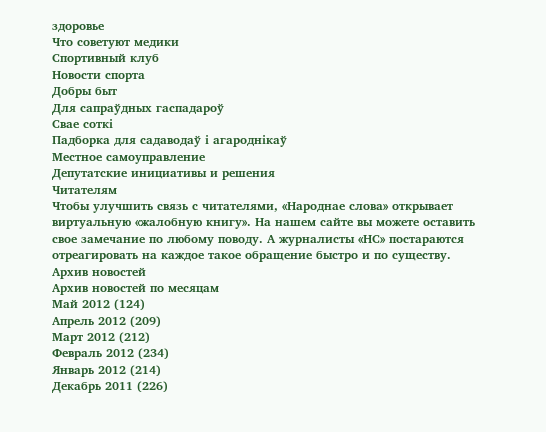здоровье
Что советуют медики
Спортивный клуб
Новости спорта
Добры быт
Для сапраўдных гаспадароў
Свае соткi
Падборка для садаводаў і агароднікаў
Местное самоуправление
Депутатские инициативы и решения
Читателям
Чтобы улучшить связь с читателями, «Народнае слова» открывает виртуальную «жалобную книгу». На нашем сайте вы можете оставить свое замечание по любому поводу. А журналисты «НС» постараются отреагировать на каждое такое обращение быстро и по существу.
Архив новостей
Архив новостей по месяцам
Май 2012 (124)
Апрель 2012 (209)
Март 2012 (212)
Февраль 2012 (234)
Январь 2012 (214)
Декабрь 2011 (226)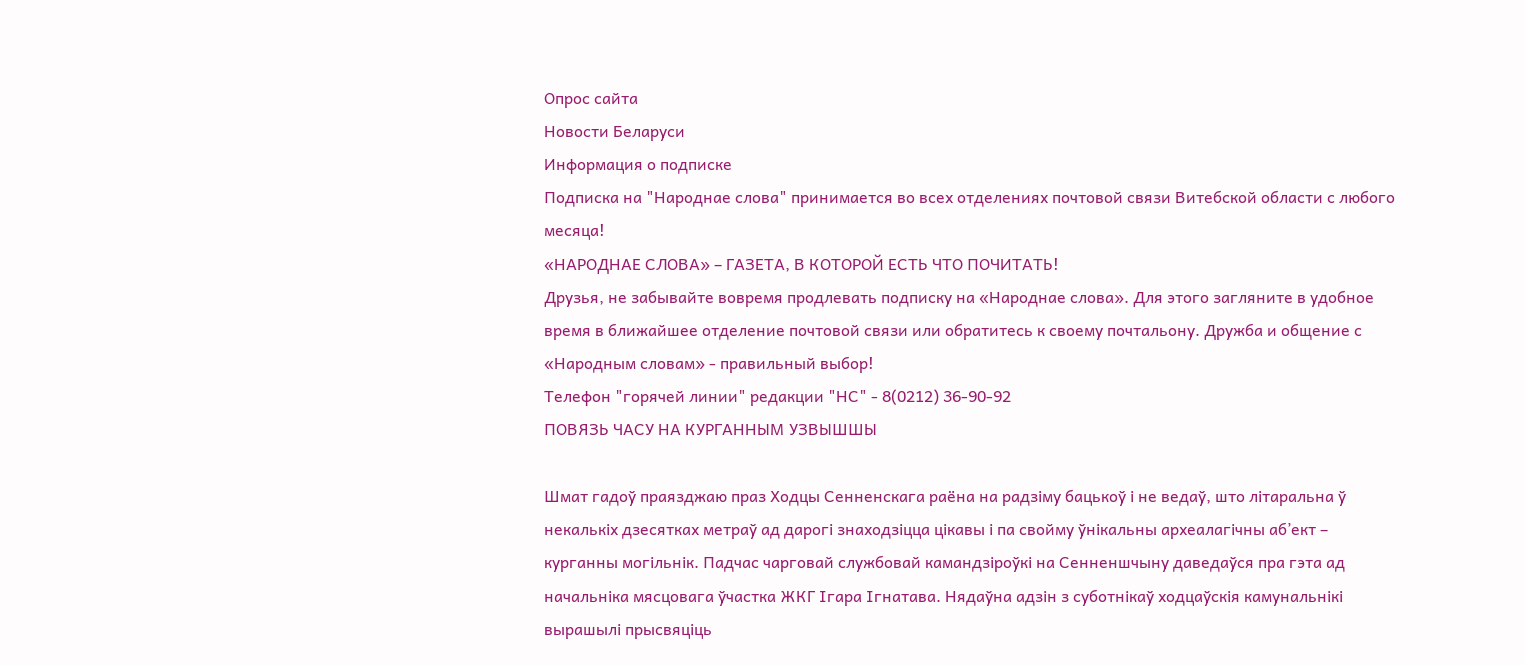Опрос сайта
Новости Беларуси
Информация о подписке
Подписка на "Народнаe слова" принимается во всех отделениях почтовой связи Витебской области с любого месяца!
«НАРОДНАЕ СЛОВА» – ГАЗЕТА, В КОТОРОЙ ЕСТЬ ЧТО ПОЧИТАТЬ!
Друзья, не забывайте вовремя продлевать подписку на «Народнае слова». Для этого загляните в удобное время в ближайшее отделение почтовой связи или обратитесь к своему почтальону. Дружба и общение с «Народным словам» - правильный выбор!
Телефон "горячей линии" редакции "НС" - 8(0212) 36-90-92
ПОВЯЗЬ ЧАСУ НА КУРГАННЫМ УЗВЫШШЫ

Шмат гадоў праязджаю праз Ходцы Сенненскага раёна на радзіму бацькоў і не ведаў, што літаральна ў некалькіх дзесятках метраў ад дарогі знаходзіцца цікавы і па свойму ўнікальны археалагічны аб’ект – курганны могільнік. Падчас чарговай службовай камандзіроўкі на Сенненшчыну даведаўся пра гэта ад начальніка мясцовага ўчастка ЖКГ Ігара Ігнатава. Нядаўна адзін з суботнікаў ходцаўскія камунальнікі вырашылі прысвяціць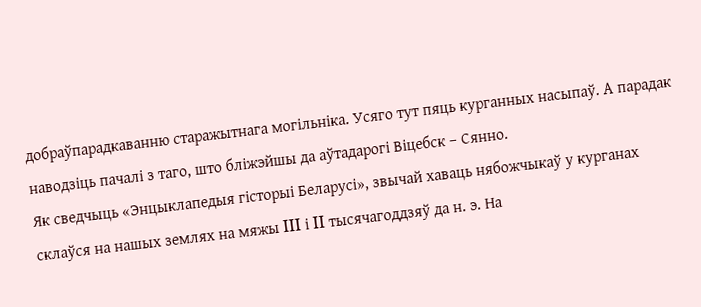добраўпарадкаванню старажытнага могільніка. Усяго тут пяць курганных насыпаў. А парадак наводзіць пачалі з таго, што бліжэйшы да аўтадарогі Віцебск – Сянно.
Як сведчыць «Энцыклапедыя гісторыі Беларусі», звычай хаваць нябожчыкаў у курганах склаўся на нашых землях на мяжы III і II тысячагоддзяў да н. э. На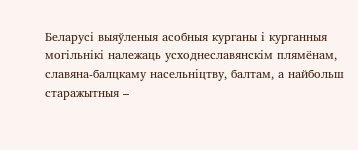Беларусі выяўленыя асобныя курганы і курганныя могільнікі належаць усходнеславянскім плямёнам, славяна-балцкаму насельніцтву, балтам, а найбольш старажытныя –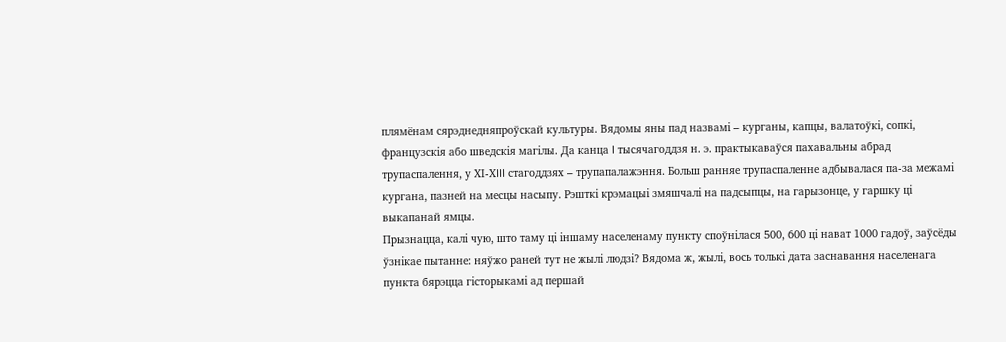плямёнам сярэднедняпроўскай культуры. Вядомы яны пад назвамі – курганы, капцы, валатоўкі, сопкі, французскія або шведскія магілы. Да канца I тысячагоддзя н. э. практыкаваўся пахавальны абрад трупаспалення, у ХI-ХIII стагоддзях – трупапалажэння. Больш ранняе трупаспаленне адбывалася па-за межамі кургана, пазней на месцы насыпу. Рэшткі крэмацыі змяшчалі на падсыпцы, на гарызонце, у гаршку ці выкапанай ямцы.
Прызнацца, калі чую, што таму ці іншаму населенаму пункту споўнілася 500, 600 ці нават 1000 гадоў, заўсёды ўзнікае пытанне: няўжо раней тут не жылі людзі? Вядома ж, жылі, вось толькі дата заснавання населенага пункта бярэцца гісторыкамі ад першай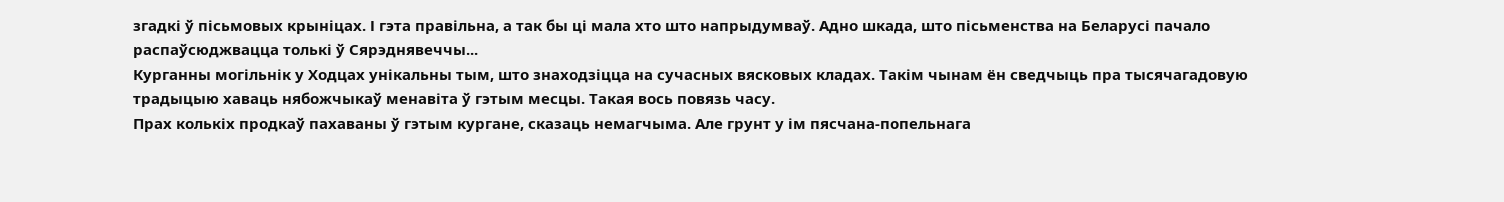згадкі ў пісьмовых крыніцах. І гэта правільна, а так бы ці мала хто што напрыдумваў. Адно шкада, што пісьменства на Беларусі пачало распаўсюджвацца толькі ў Сярэднявеччы...
Курганны могільнік у Ходцах унікальны тым, што знаходзіцца на сучасных вясковых кладах. Такім чынам ён сведчыць пра тысячагадовую традыцыю хаваць нябожчыкаў менавіта ў гэтым месцы. Такая вось повязь часу.
Прах колькіх продкаў пахаваны ў гэтым кургане, сказаць немагчыма. Але грунт у ім пясчана-попельнага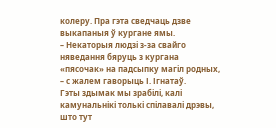колеру. Пра гэта сведчаць дзве выкапаныя ў кургане ямы.
– Некаторыя людзі з-за свайго няведання бяруць з кургана «пясочак» на падсыпку магіл родных, – с жалем гаворыць І. Ігнатаў.
Гэты здымак мы зрабілі, калі камунальнікі толькі спілавалі дрэвы, што тут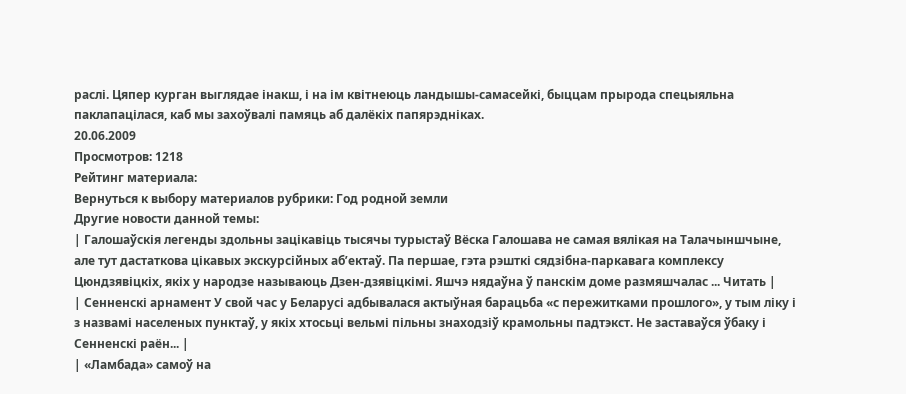раслі. Цяпер курган выглядае інакш, і на ім квітнеюць ландышы-самасейкі, быццам прырода спецыяльна паклапацілася, каб мы захоўвалі памяць аб далёкіх папярэдніках.
20.06.2009
Просмотров: 1218
Рейтинг материала:
Вернуться к выбору материалов рубрики: Год родной земли
Другие новости данной темы:
| Галошаўскія легенды здольны зацікавіць тысячы турыстаў Вёска Галошава не самая вялікая на Талачыншчыне, але тут дастаткова цікавых экскурсійных аб’ектаў. Па першае, гэта рэшткі сядзібна-паркавага комплексу Цюндзявіцкіх, якіх у народзе называюць Дзен-дзявіцкімі. Яшчэ нядаўна ў панскім доме размяшчалас ... Читать |
| Сенненскі арнамент У свой час у Беларусі адбывалася актыўная барацьба «с пережитками прошлого», у тым ліку і з назвамі населеных пунктаў, у якіх хтосьці вельмі пільны знаходзіў крамольны падтэкст. Не заставаўся ўбаку і Сенненскі раён... |
| «Ламбада» самоў на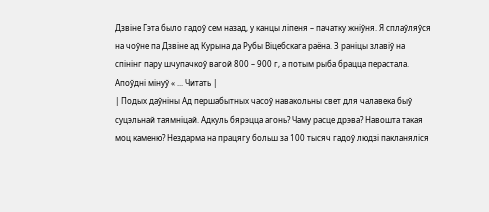Дзвіне Гэта было гадоў сем назад, у канцы ліпеня – пачатку жніўня. Я сплаўляўся на чоўне па Дзвіне ад Курына да Рубы Віцебскага раёна. З раніцы злавіў на спінінг пару шчупачкоў вагой 800 – 900 г, а потым рыба брацца перастала. Апоўдні мінуў « ... Читать |
| Подых даўніны Ад першабытных часоў навакольны свет для чалавека быў суцэльнай таямніцай. Адкуль бярэцца агонь? Чаму расце дрэва? Навошта такая моц каменю? Нездарма на працягу больш за 100 тысяч гадоў людзі пакланяліся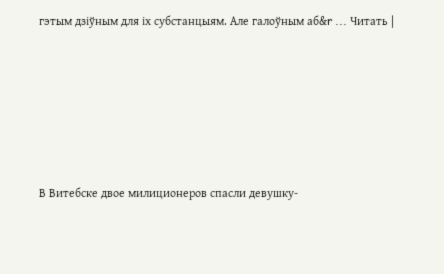гэтым дзіўным для іх субстанцыям. Але галоўным аб&r ... Читать |






В Витебске двое милиционеров спасли девушку-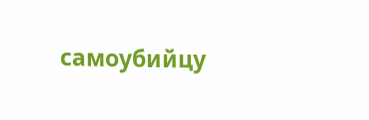самоубийцу